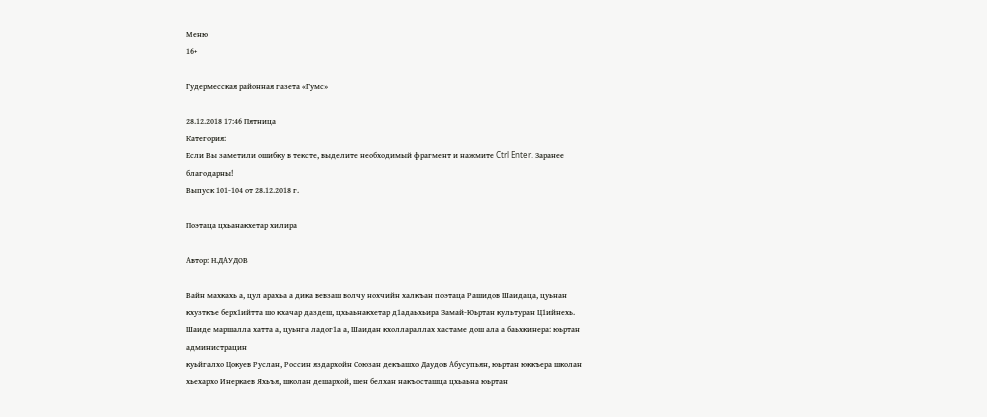Меню
16+

Гудермесская районная газета «Гумс»

28.12.2018 17:46 Пятница
Категория:
Если Вы заметили ошибку в тексте, выделите необходимый фрагмент и нажмите Ctrl Enter. Заранее благодарны!
Выпуск 101-104 от 28.12.2018 г.

Поэтаца цхьанакхетар хилира

Автор: Н.ДАУДОВ

Вайн махкахь а, цул арахьа а дика вевзаш волчу нохчийн халкъан поэтаца Рашидов Шаидаца, цуьнан кхузткъе берх1ийтта шо кхачар даздеш, цхьаьнакхетар д1адаьхьира Замай-Юьртан культуран Ц1ийнехь. Шаиде маршалла хатта а, цуьнга ладог1а а, Шаидан кхоллараллах хастаме дош ала а баьхкинера: юьртан администрацин
куьйгалхо Цокуев Руслан, Россин яздархойн Союзан декъашхо Даудов Абусупьян, юьртан юккъера школан хьехархо Инеркаев Яхьъя, школан дешархой, шен белхан накъосташца цхьаьна юьртан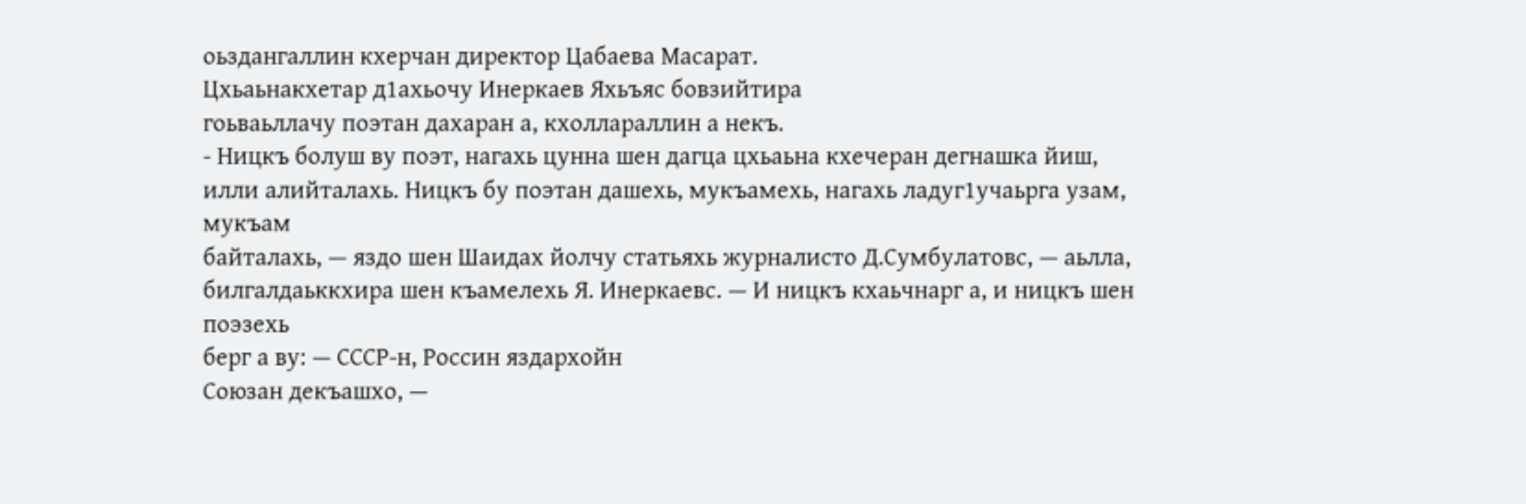оьздангаллин кхерчан директор Цабаева Масарат.
Цхьаьнакхетар д1ахьочу Инеркаев Яхьъяс бовзийтира
гоьваьллачу поэтан дахаран а, кхоллараллин а некъ.
- Ницкъ болуш ву поэт, нагахь цунна шен дагца цхьаьна кхечеран дегнашка йиш,
илли алийталахь. Ницкъ бу поэтан дашехь, мукъамехь, нагахь ладуг1учаьрга узам, мукъам
байталахь, — яздо шен Шаидах йолчу статьяхь журналисто Д.Сумбулатовс, — аьлла, билгалдаьккхира шен къамелехь Я. Инеркаевс. — И ницкъ кхаьчнарг а, и ницкъ шен поэзехь
берг а ву: — СССР-н, Россин яздархойн
Союзан декъашхо, —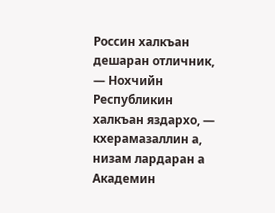Россин халкъан дешаран отличник, — Нохчийн Республикин халкъан яздархо, — кхерамазаллин а, низам лардаран а Академин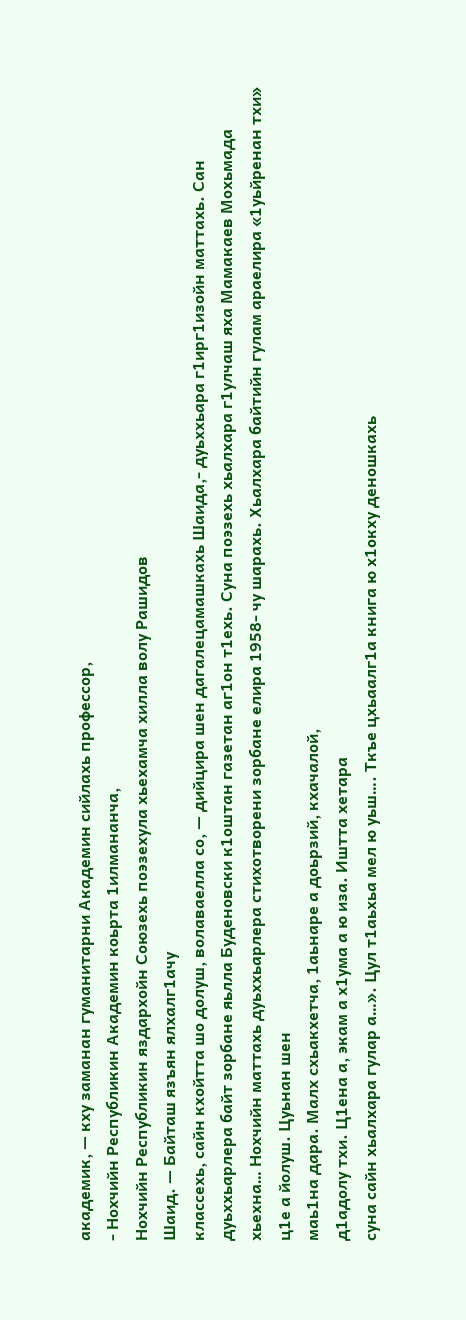академик, — кху заманан гуманитарни Академин сийлахь профессор,
- Нохчийн Республикин Академин коьрта 1илмананча,
Нохчийн Республикин яздархойн Союзехь поэзехула хьехамча хилла волу Рашидов
Шаид. — Байташ язъян ялхалг1ачу
классехь, сайн кхойтта шо долуш, волаваелла со, — дийцира шен дагалецамашкахь Шаида,- дуьххьара г1ирг1изойн маттахь. Сан дуьххьарлера байт зорбане яьлла Буденовски к1оштан газетан аг1он т1ехь. Суна поэзехь хьалхара г1улчаш яха Мамакаев Мохьмада хьехна… Нохчийн маттахь дуьххьарлера стихотворени зорбане елира 1958- чу шарахь. Хьалхара байтийн гулам араелира «1уьйренан тхи» ц1е а йолуш. Цуьнан шен
маь1на дара. Малх схьакхетча, 1аьнаре а доьрзий, кхачалой,
д1адолу тхи. Ц1ена а, экам а х1ума а ю иза. Иштта хетара
суна сайн хьалхара гулар а…». Цул т1аьхьа мел ю уьш…. Ткъе цхьаалг1а книга ю х1окху деношкахь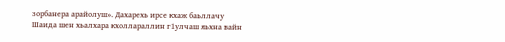зорбанера арайолуш». Дахарехь ирсе кхаж баьллачу
Шаида шен хьалхара кхоллараллин г1улчаш яьхна вайн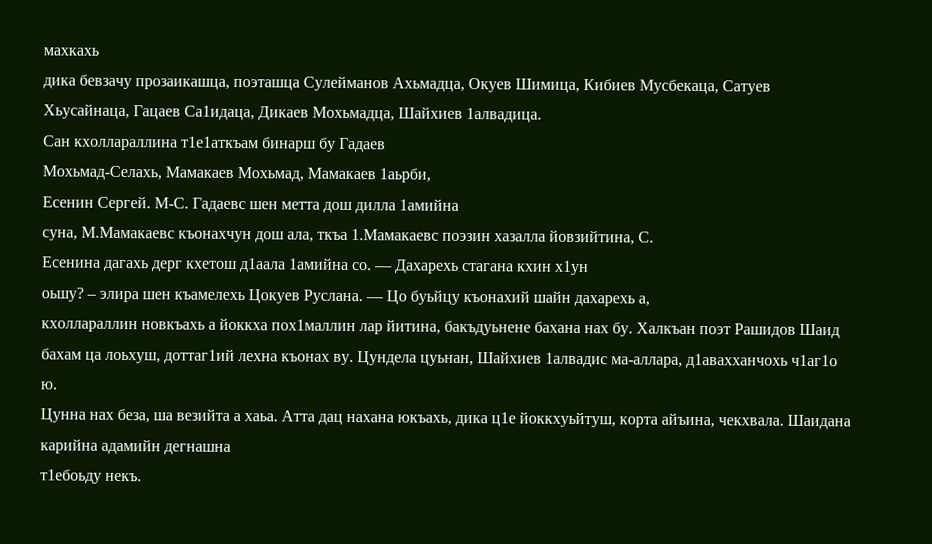махкахь
дика бевзачу прозаикашца, поэташца Сулейманов Ахьмадца, Окуев Шимица, Кибиев Мусбекаца, Сатуев Хьусайнаца, Гацаев Са1идаца, Дикаев Мохьмадца, Шайхиев 1алвадица.
Сан кхоллараллина т1е1аткъам бинарш бу Гадаев
Мохьмад-Селахь, Мамакаев Мохьмад, Мамакаев 1аьрби,
Есенин Сергей. М-С. Гадаевс шен метта дош дилла 1амийна
суна, М.Мамакаевс къонахчун дош ала, ткъа 1.Мамакаевс поэзин хазалла йовзийтина, С.
Есенина дагахь дерг кхетош д1аала 1амийна со. — Дахарехь стагана кхин х1ун
оьшу? – элира шен къамелехь Цокуев Руслана. — Цо буьйцу къонахий шайн дахарехь а,
кхоллараллин новкъахь а йоккха пох1маллин лар йитина, бакъдуьнене бахана нах бу. Халкъан поэт Рашидов Шаид бахам ца лоьхуш, доттаг1ий лехна къонах ву. Цундела цуьнан, Шайхиев 1алвадис ма-аллара, д1авахханчохь ч1аг1о ю.
Цунна нах беза, ша везийта а хаьа. Атта дац нахана юкъахь, дика ц1е йоккхуьйтуш, корта айъина, чекхвала. Шаидана карийна адамийн дегнашна
т1ебоьду некъ.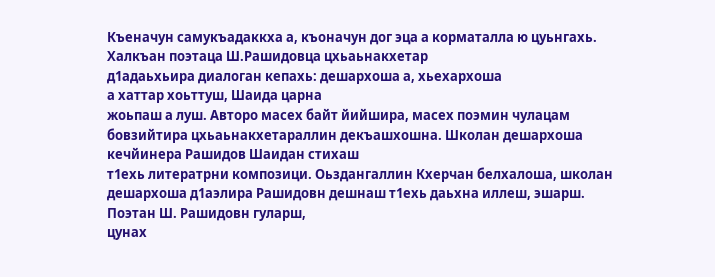Къеначун самукъадаккха а, къоначун дог эца а корматалла ю цуьнгахь.
Халкъан поэтаца Ш.Рашидовца цхьаьнакхетар
д1адаьхьира диалоган кепахь: дешархоша а, хьехархоша
а хаттар хоьттуш, Шаида царна
жоьпаш а луш. Авторо масех байт йийшира, масех поэмин чулацам бовзийтира цхьаьнакхетараллин декъашхошна. Школан дешархоша кечйинера Рашидов Шаидан стихаш
т1ехь литератрни композици. Оьздангаллин Кхерчан белхалоша, школан дешархоша д1аэлира Рашидовн дешнаш т1ехь даьхна иллеш, эшарш.
Поэтан Ш. Рашидовн гуларш,
цунах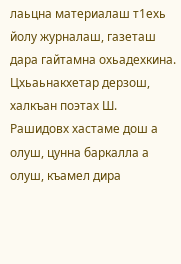лаьцна материалаш т1ехь йолу журналаш, газеташ дара гайтамна охьадехкина.
Цхьаьнакхетар дерзош, халкъан поэтах Ш. Рашидовх хастаме дош а олуш, цунна баркалла а олуш, къамел дира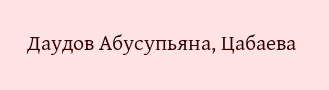Даудов Абусупьяна, Цабаева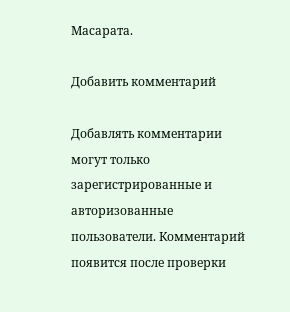Масарата.

Добавить комментарий

Добавлять комментарии могут только зарегистрированные и авторизованные пользователи. Комментарий появится после проверки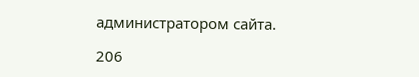администратором сайта.

206